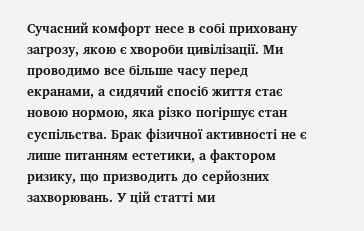Сучасний комфорт несе в собі приховану загрозу, якою є хвороби цивілізації. Ми проводимо все більше часу перед екранами, а сидячий спосіб життя стає новою нормою, яка різко погіршує стан суспільства. Брак фізичної активності не є лише питанням естетики, а фактором ризику, що призводить до серйозних захворювань. У цій статті ми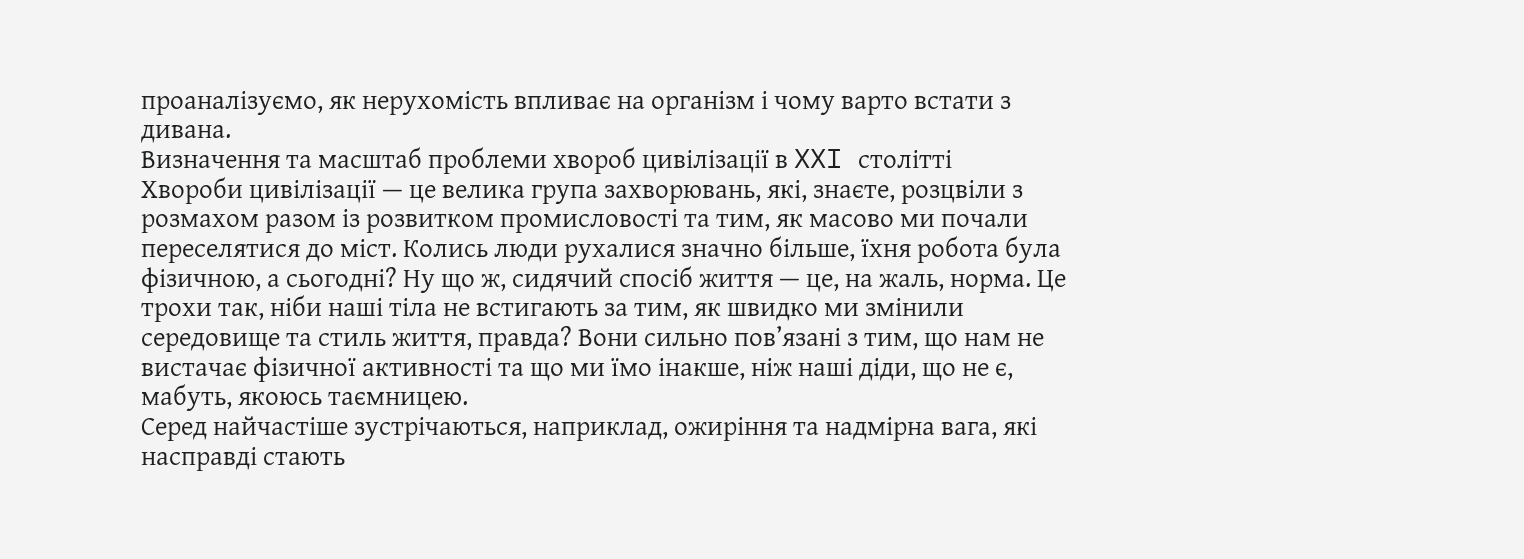проаналізуємо, як нерухомість впливає на організм і чому варто встати з дивана.
Визначення та масштаб проблеми хвороб цивілізації в XXI столітті
Хвороби цивілізації — це велика група захворювань, які, знаєте, розцвіли з розмахом разом із розвитком промисловості та тим, як масово ми почали переселятися до міст. Колись люди рухалися значно більше, їхня робота була фізичною, а сьогодні? Ну що ж, сидячий спосіб життя — це, на жаль, норма. Це трохи так, ніби наші тіла не встигають за тим, як швидко ми змінили середовище та стиль життя, правда? Вони сильно пов’язані з тим, що нам не вистачає фізичної активності та що ми їмо інакше, ніж наші діди, що не є, мабуть, якоюсь таємницею.
Серед найчастіше зустрічаються, наприклад, ожиріння та надмірна вага, які насправді стають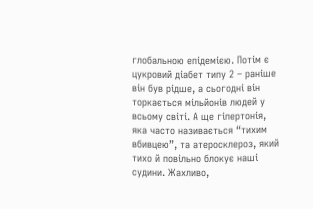глобальною епідемією. Потім є цукровий діабет типу 2 – раніше він був рідше, а сьогодні він торкається мільйонів людей у всьому світі. А ще гіпертонія, яка часто називається “тихим вбивцею”, та атеросклероз, який тихо й повільно блокує наші судини. Жахливо,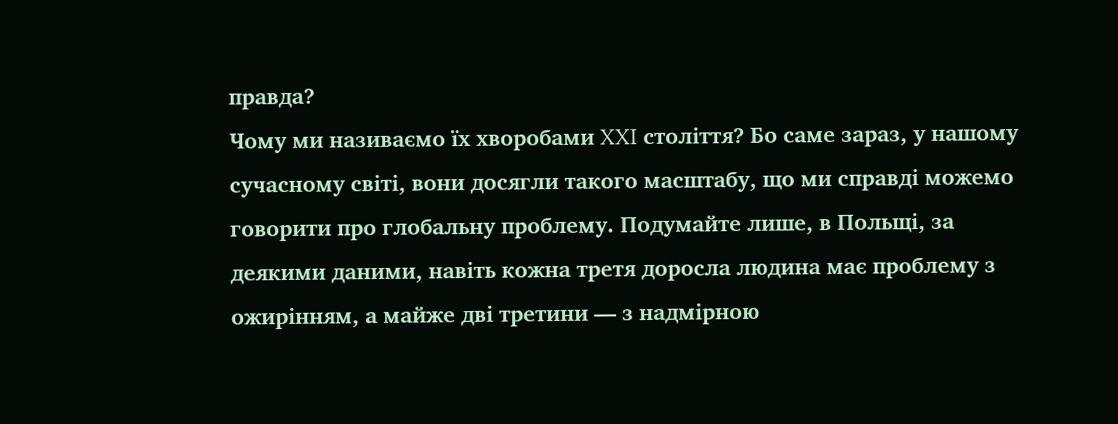правда?
Чому ми називаємо їх хворобами XXI століття? Бо саме зараз, у нашому сучасному світі, вони досягли такого масштабу, що ми справді можемо говорити про глобальну проблему. Подумайте лише, в Польщі, за деякими даними, навіть кожна третя доросла людина має проблему з ожирінням, а майже дві третини — з надмірною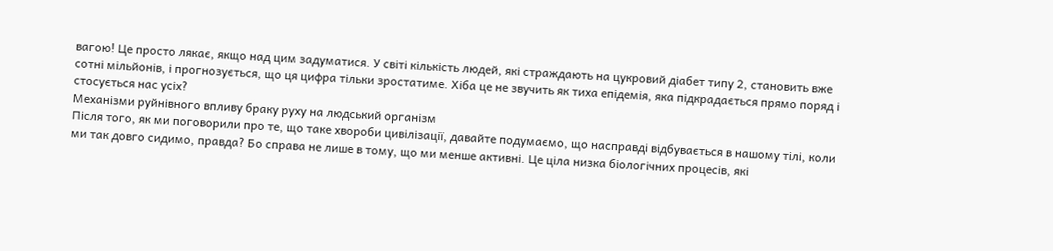вагою! Це просто лякає, якщо над цим задуматися. У світі кількість людей, які страждають на цукровий діабет типу 2, становить вже сотні мільйонів, і прогнозується, що ця цифра тільки зростатиме. Хіба це не звучить як тиха епідемія, яка підкрадається прямо поряд і стосується нас усіх?
Механізми руйнівного впливу браку руху на людський організм
Після того, як ми поговорили про те, що таке хвороби цивілізації, давайте подумаємо, що насправді відбувається в нашому тілі, коли ми так довго сидимо, правда? Бо справа не лише в тому, що ми менше активні. Це ціла низка біологічних процесів, які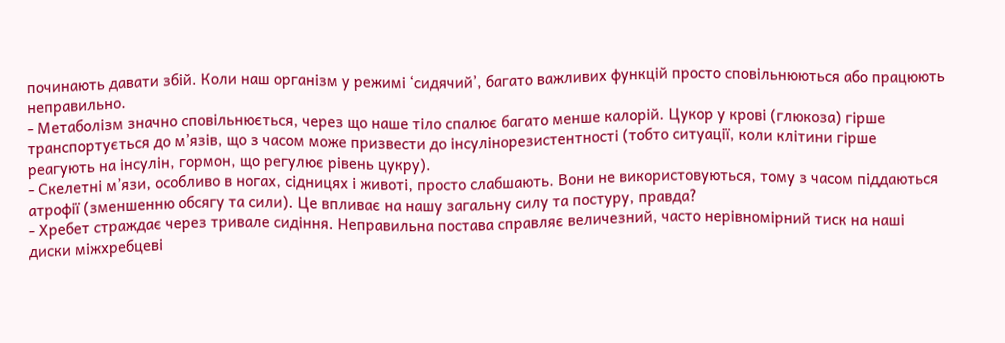починають давати збій. Коли наш організм у режимі ‘сидячий’, багато важливих функцій просто сповільнюються або працюють неправильно.
- Метаболізм значно сповільнюється, через що наше тіло спалює багато менше калорій. Цукор у крові (глюкоза) гірше транспортується до м’язів, що з часом може призвести до інсулінорезистентності (тобто ситуації, коли клітини гірше реагують на інсулін, гормон, що регулює рівень цукру).
- Скелетні м’язи, особливо в ногах, сідницях і животі, просто слабшають. Вони не використовуються, тому з часом піддаються атрофії (зменшенню обсягу та сили). Це впливає на нашу загальну силу та постуру, правда?
- Хребет страждає через тривале сидіння. Неправильна постава справляє величезний, часто нерівномірний тиск на наші диски міжхребцеві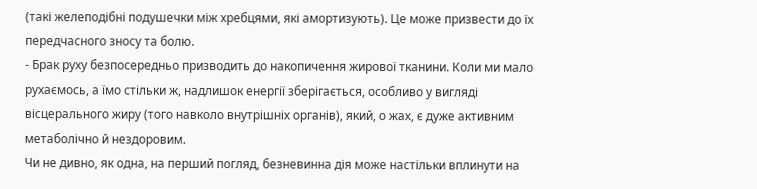(такі желеподібні подушечки між хребцями, які амортизують). Це може призвести до їх передчасного зносу та болю.
- Брак руху безпосередньо призводить до накопичення жирової тканини. Коли ми мало рухаємось, а їмо стільки ж, надлишок енергії зберігається, особливо у вигляді вісцерального жиру (того навколо внутрішніх органів), який, о жах, є дуже активним метаболічно й нездоровим.
Чи не дивно, як одна, на перший погляд, безневинна дія може настільки вплинути на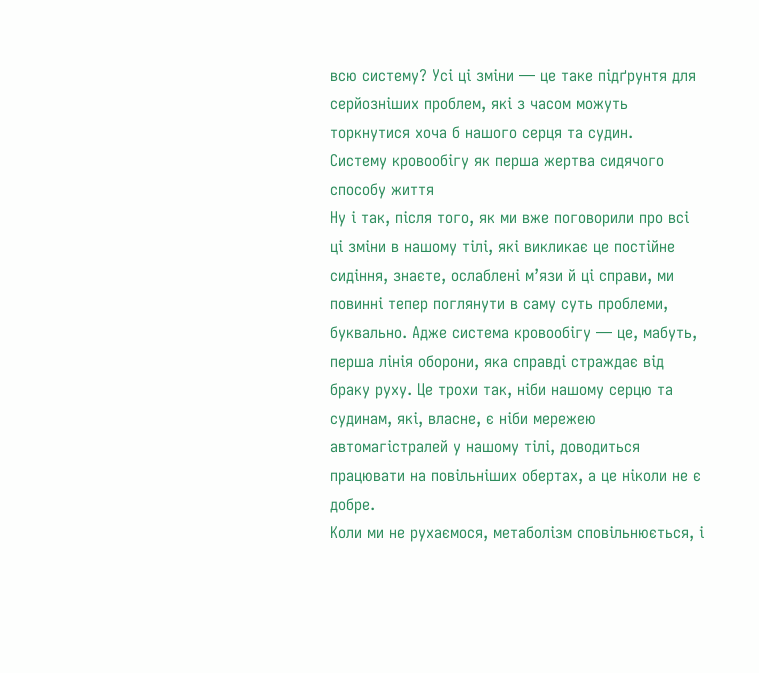всю систему? Усі ці зміни — це таке підґрунтя для серйозніших проблем, які з часом можуть торкнутися хоча б нашого серця та судин.
Систему кровообігу як перша жертва сидячого способу життя
Ну і так, після того, як ми вже поговорили про всі ці зміни в нашому тілі, які викликає це постійне сидіння, знаєте, ослаблені м’язи й ці справи, ми повинні тепер поглянути в саму суть проблеми, буквально. Адже система кровообігу — це, мабуть, перша лінія оборони, яка справді страждає від браку руху. Це трохи так, ніби нашому серцю та судинам, які, власне, є ніби мережею автомагістралей у нашому тілі, доводиться працювати на повільніших обертах, а це ніколи не є добре.
Коли ми не рухаємося, метаболізм сповільнюється, і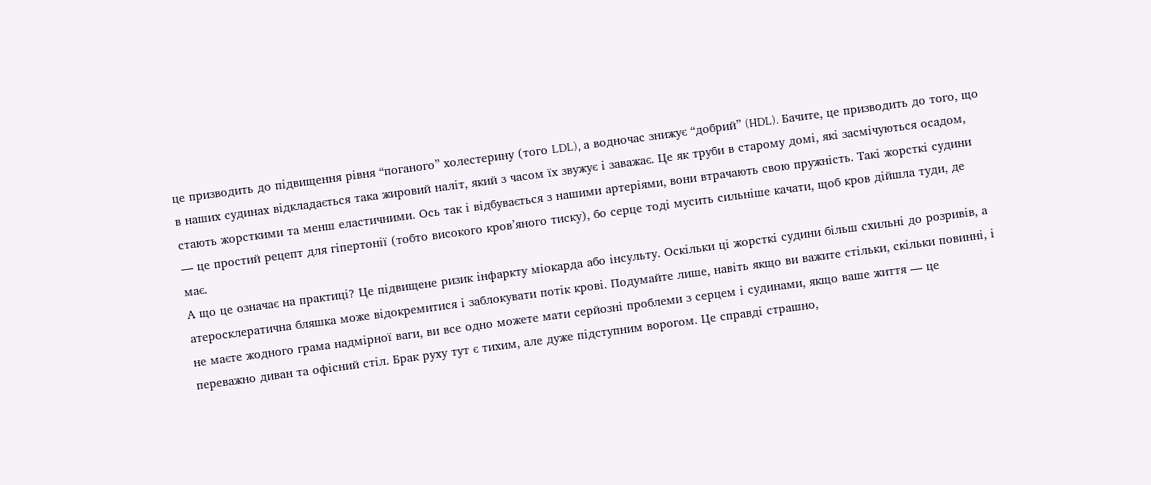це призводить до підвищення рівня “поганого” холестерину (того LDL), а водночас знижує “добрий” (HDL). Бачите, це призводить до того, що в наших судинах відкладається така жировий наліт, який з часом їх звужує і заважає. Це як труби в старому домі, які засмічуються осадом, стають жорсткими та менш еластичними. Ось так і відбувається з нашими артеріями, вони втрачають свою пружність. Такі жорсткі судини — це простий рецепт для гіпертонії (тобто високого кров’яного тиску), бо серце тоді мусить сильніше качати, щоб кров дійшла туди, де має.
А що це означає на практиці? Це підвищене ризик інфаркту міокарда або інсульту. Оскільки ці жорсткі судини більш схильні до розривів, а атеросклератична бляшка може відокремитися і заблокувати потік крові. Подумайте лише, навіть якщо ви важите стільки, скільки повинні, і не маєте жодного грама надмірної ваги, ви все одно можете мати серйозні проблеми з серцем і судинами, якщо ваше життя — це переважно диван та офісний стіл. Брак руху тут є тихим, але дуже підступним ворогом. Це справді страшно,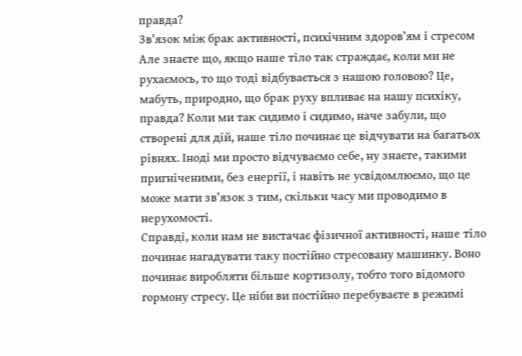правда?
Зв’язок між брак активності, психічним здоров’ям і стресом
Але знаєте що, якщо наше тіло так страждає, коли ми не рухаємось, то що тоді відбувається з нашою головою? Це, мабуть, природно, що брак руху впливає на нашу психіку, правда? Коли ми так сидимо і сидимо, наче забули, що створені для дій, наше тіло починає це відчувати на багатьох рівнях. Іноді ми просто відчуваємо себе, ну знаєте, такими пригніченими, без енергії, і навіть не усвідомлюємо, що це може мати зв’язок з тим, скільки часу ми проводимо в нерухомості.
Справді, коли нам не вистачає фізичної активності, наше тіло починає нагадувати таку постійно стресовану машинку. Воно починає виробляти більше кортизолу, тобто того відомого гормону стресу. Це ніби ви постійно перебуваєте в режимі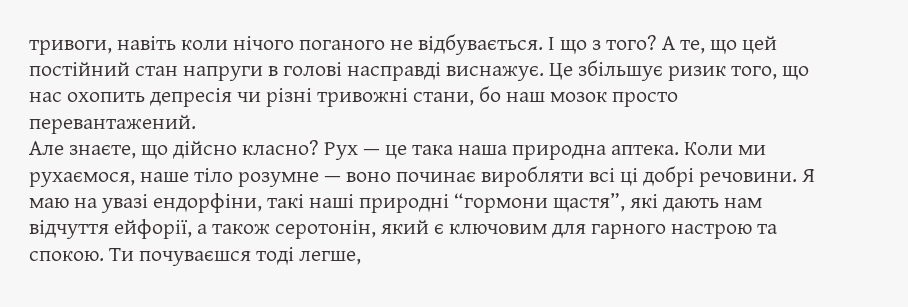тривоги, навіть коли нічого поганого не відбувається. І що з того? А те, що цей постійний стан напруги в голові насправді виснажує. Це збільшує ризик того, що нас охопить депресія чи різні тривожні стани, бо наш мозок просто перевантажений.
Але знаєте, що дійсно класно? Рух — це така наша природна аптека. Коли ми рухаємося, наше тіло розумне — воно починає виробляти всі ці добрі речовини. Я маю на увазі ендорфіни, такі наші природні “гормони щастя”, які дають нам відчуття ейфорії, а також серотонін, який є ключовим для гарного настрою та спокою. Ти почуваєшся тоді легше,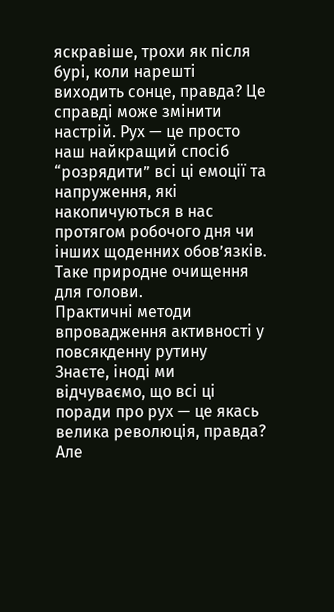яскравіше, трохи як після бурі, коли нарешті виходить сонце, правда? Це справді може змінити настрій. Рух — це просто наш найкращий спосіб “розрядити” всі ці емоції та напруження, які накопичуються в нас протягом робочого дня чи інших щоденних обов’язків. Таке природне очищення для голови.
Практичні методи впровадження активності у повсякденну рутину
Знаєте, іноді ми відчуваємо, що всі ці поради про рух — це якась велика революція, правда? Але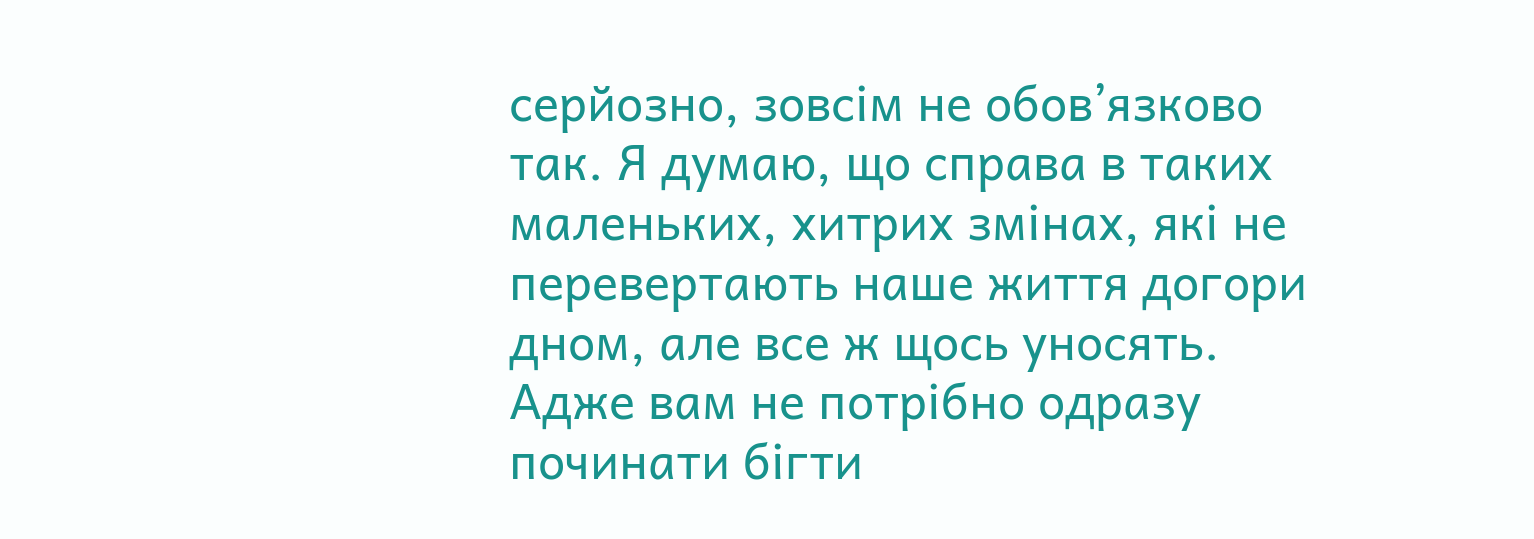серйозно, зовсім не обов’язково так. Я думаю, що справа в таких маленьких, хитрих змінах, які не перевертають наше життя догори дном, але все ж щось уносять. Адже вам не потрібно одразу починати бігти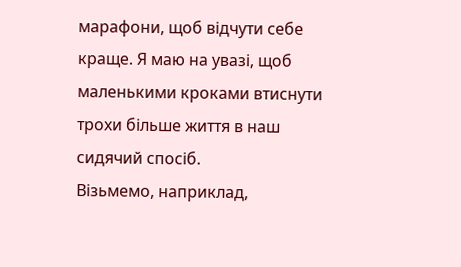марафони, щоб відчути себе краще. Я маю на увазі, щоб маленькими кроками втиснути трохи більше життя в наш сидячий спосіб.
Візьмемо, наприклад,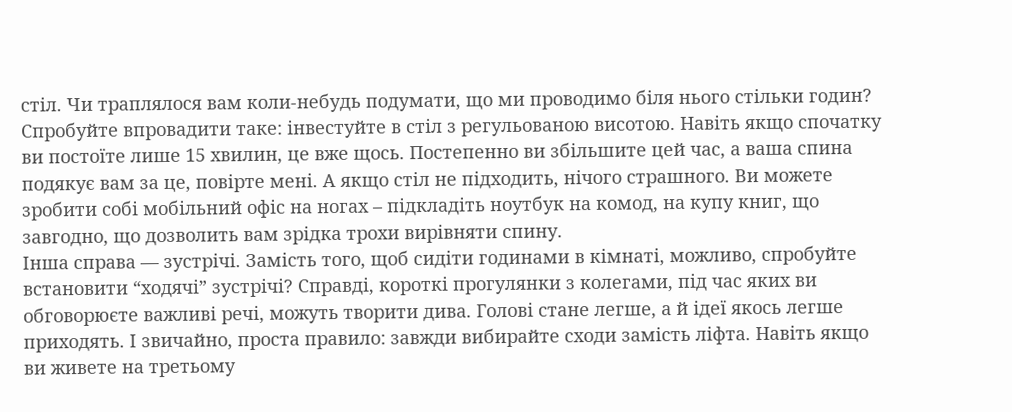стіл. Чи траплялося вам коли-небудь подумати, що ми проводимо біля нього стільки годин? Спробуйте впровадити таке: інвестуйте в стіл з регульованою висотою. Навіть якщо спочатку ви постоїте лише 15 хвилин, це вже щось. Постепенно ви збільшите цей час, а ваша спина подякує вам за це, повірте мені. А якщо стіл не підходить, нічого страшного. Ви можете зробити собі мобільний офіс на ногах – підкладіть ноутбук на комод, на купу книг, що завгодно, що дозволить вам зрідка трохи вирівняти спину.
Інша справа — зустрічі. Замість того, щоб сидіти годинами в кімнаті, можливо, спробуйте встановити “ходячі” зустрічі? Справді, короткі прогулянки з колегами, під час яких ви обговорюєте важливі речі, можуть творити дива. Голові стане легше, а й ідеї якось легше приходять. І звичайно, проста правило: завжди вибирайте сходи замість ліфта. Навіть якщо ви живете на третьому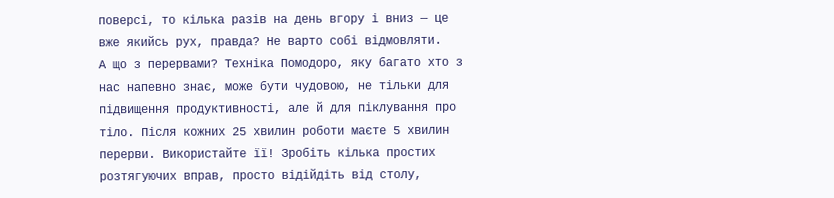поверсі, то кілька разів на день вгору і вниз — це вже якийсь рух, правда? Не варто собі відмовляти.
А що з перервами? Техніка Помодоро, яку багато хто з нас напевно знає, може бути чудовою, не тільки для підвищення продуктивності, але й для піклування про тіло. Після кожних 25 хвилин роботи маєте 5 хвилин перерви. Використайте її! Зробіть кілька простих розтягуючих вправ, просто відійдіть від столу,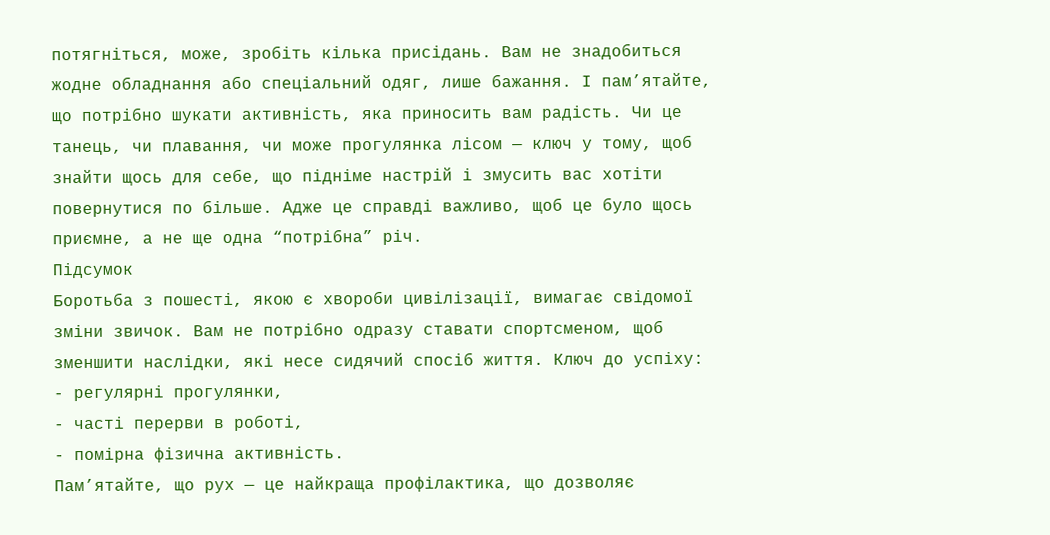потягніться, може, зробіть кілька присідань. Вам не знадобиться жодне обладнання або спеціальний одяг, лише бажання. І пам’ятайте, що потрібно шукати активність, яка приносить вам радість. Чи це танець, чи плавання, чи може прогулянка лісом — ключ у тому, щоб знайти щось для себе, що підніме настрій і змусить вас хотіти повернутися по більше. Адже це справді важливо, щоб це було щось приємне, а не ще одна “потрібна” річ.
Підсумок
Боротьба з пошесті, якою є хвороби цивілізації, вимагає свідомої зміни звичок. Вам не потрібно одразу ставати спортсменом, щоб зменшити наслідки, які несе сидячий спосіб життя. Ключ до успіху:
- регулярні прогулянки,
- часті перерви в роботі,
- помірна фізична активність.
Пам’ятайте, що рух — це найкраща профілактика, що дозволяє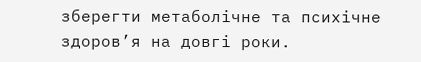зберегти метаболічне та психічне здоров’я на довгі роки.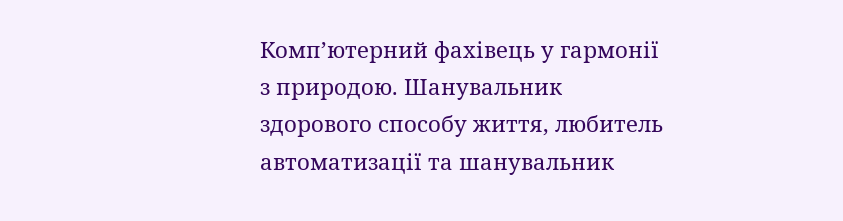Комп’ютерний фахівець у гармонії з природою. Шанувальник здорового способу життя, любитель автоматизації та шанувальник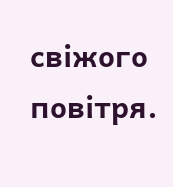свіжого повітря.